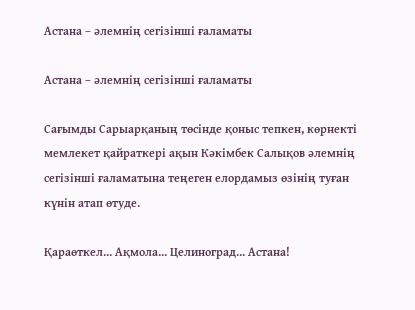Астана – әлемнің сегізінші ғаламаты

Астана – әлемнің сегізінші ғаламаты

Сағымды Сарыарқаның төсінде қоныс тепкен, көрнекті мемлекет қайраткері ақын Кәкімбек Салықов әлемнің сегізінші ғаламатына теңеген елордамыз өзінің туған күнін атап өтуде.

Қараөткел... Ақмола... Целиноград... Астана!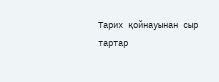Тарих қойнауынан сыр тартар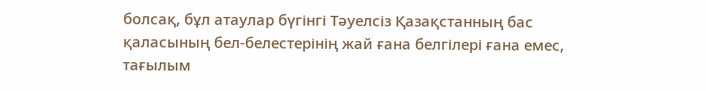болсақ, бұл атаулар бүгінгі Тәуелсіз Қазақстанның бас қаласының бел-белестерінің жай ғана белгілері ғана емес, тағылым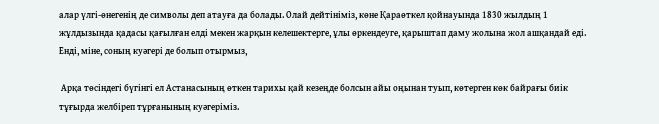алар үлгі-өнегенің де символы деп атауға да болады. Олай дейтініміз, көне Қараөткел қойнауында 1830 жылдың 1 жұлдызында қадасы қағылған елді мекен жарқын келешектерге, ұлы өркендеуге, қарыштап даму жолына жол ашқандай еді. Енді, міне, соның куәгері де болып отырмыз,

 Арқа төсіндегі бүгінгі ел Астанасының өткен тарихы қай кезеңде болсын айы оңынан туып, көтерген көк байрағы биік тұғырда желбіреп тұрғанының куәгеріміз.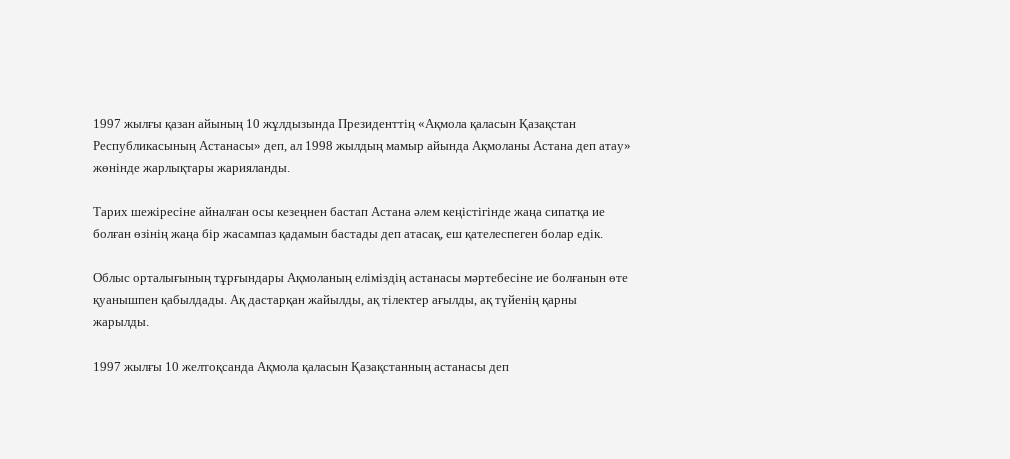1997 жылғы қазан айының 10 жұлдызында Президенттің «Ақмола қаласын Қазақстан Республикасының Астанасы» деп, ал 1998 жылдың мамыр айында Ақмоланы Астана деп атау» жөнінде жарлықтары жарияланды.

Тарих шежіресіне айналған осы кезеңнен бастап Астана әлем кеңістігінде жаңа сипатқа ие болған өзінің жаңа бір жасампаз қадамын бастады деп атасақ, еш қателеспеген болар едік.

Облыс орталығының тұрғындары Ақмоланың еліміздің астанасы мәртебесіне ие болғанын өте қуанышпен қабылдады. Ақ дастарқан жайылды, ақ тілектер ағылды, ақ түйенің қарны жарылды.

1997 жылғы 10 желтоқсанда Ақмола қаласын Қазақстанның астанасы деп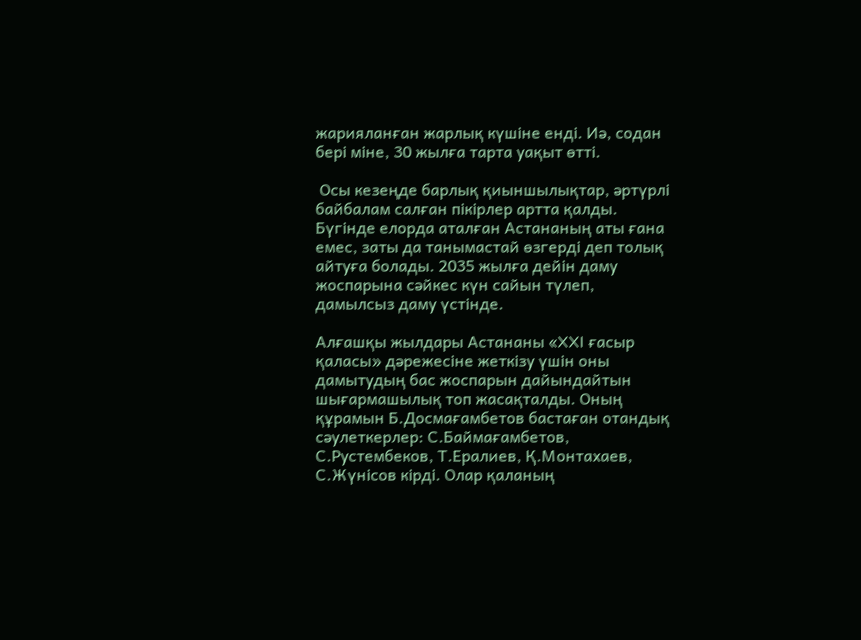жарияланған жарлық күшіне енді. Иә, содан бері міне, 30 жылға тарта уақыт өтті.

 Осы кезеңде барлық қиыншылықтар, әртүрлі байбалам салған пікірлер артта қалды. Бүгінде елорда аталған Астананың аты ғана емес, заты да танымастай өзгерді деп толық айтуға болады. 2035 жылға дейін даму жоспарына сәйкес күн сайын түлеп, дамылсыз даму үстінде.

Алғашқы жылдары Астананы «XXI ғасыр қаласы» дәрежесіне жеткізу үшін оны дамытудың бас жоспарын дайындайтын шығармашылық топ жасақталды. Оның құрамын Б.Досмағамбетов бастаған отандық сәулеткерлер: С.Баймағамбетов, С.Рустембеков, Т.Ералиев, Қ.Монтахаев, С.Жүнісов кірді. Олар қаланың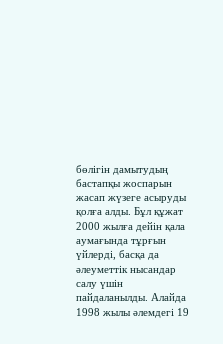бөлігін дамытудың бастапқы жоспарын жасап жүзеге асыруды қолға алды. Бұл құжат 2000 жылға дейін қала аумағында тұрғын үйлерді, басқа да әлеуметтік нысандар салу үшін пайдаланылды. Алайда 1998 жылы әлемдегі 19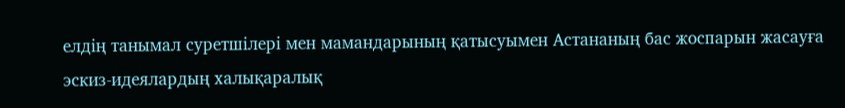елдің танымал суретшілері мен мамандарының қатысуымен Астананың бас жоспарын жасауға эскиз-идеялардың халықаралық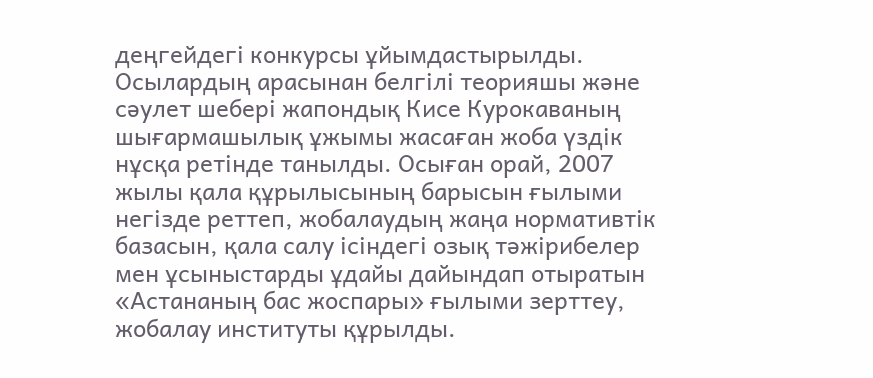деңгейдегі конкурсы ұйымдастырылды. Осылардың арасынан белгілі теорияшы және сәулет шебері жапондық Кисе Курокаваның шығармашылық ұжымы жасаған жоба үздік нұсқа ретінде танылды. Осыған орай, 2007 жылы қала құрылысының барысын ғылыми негізде реттеп, жобалаудың жаңа нормативтік базасын, қала салу ісіндегі озық тәжірибелер мен ұсыныстарды ұдайы дайындап отыратын «Астананың бас жоспары» ғылыми зерттеу, жобалау институты құрылды.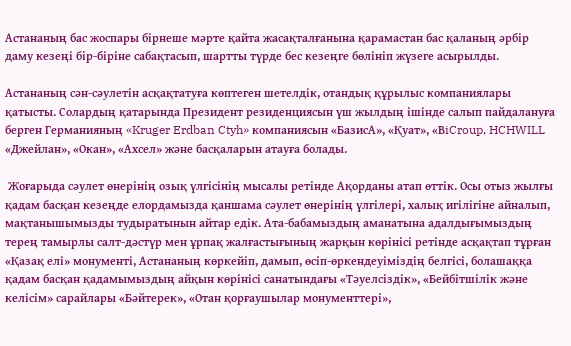Астананың бас жоспары бірнеше мәрте қайта жасақталғанына қарамастан бас қаланың әрбір даму кезеңі бір-біріне сабақтасып, шартты түрде бес кезеңге бөлініп жүзеге асырылды.

Астананың сән-сәулетін асқақтатуға көптеген шетелдік, отандық құрылыс компаниялары қатысты. Солардың қатарында Президент резиденциясын үш жылдың ішінде салып пайдалануға берген Германияның «Kruger Erdban Ctyh» компаниясын «БазисА», «Қуат», «ВiCroup, HCHWILL «Джейлан», «Окан», «Ахсел» және басқаларын атауға болады.

 Жоғарыда сәулет өнерінің озық үлгісінің мысалы ретінде Ақорданы атап өттік. Осы отыз жылғы қадам басқан кезеңде елордамызда қаншама сәулет өнерінің үлгілері, халық игілігіне айналып, мақтанышымызды тудыратынын айтар едік. Ата-бабамыздың аманатына адалдығымыздың терең тамырлы салт-дәстүр мен ұрпақ жалғастығының жарқын көрінісі ретінде асқақтап тұрған «Қазақ елі» монументі, Астананың көркейіп, дамып, өсіп-өркендеуіміздің белгісі, болашаққа қадам басқан қадамымыздың айқын көрінісі санатындағы «Тәуелсіздік», «Бейбітшілік және келісім» сарайлары «Бәйтерек», «Отан қорғаушылар монументтері»,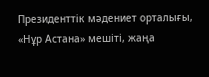Президенттік мәдениет орталығы, «Нұр Астана» мешіті, жаңа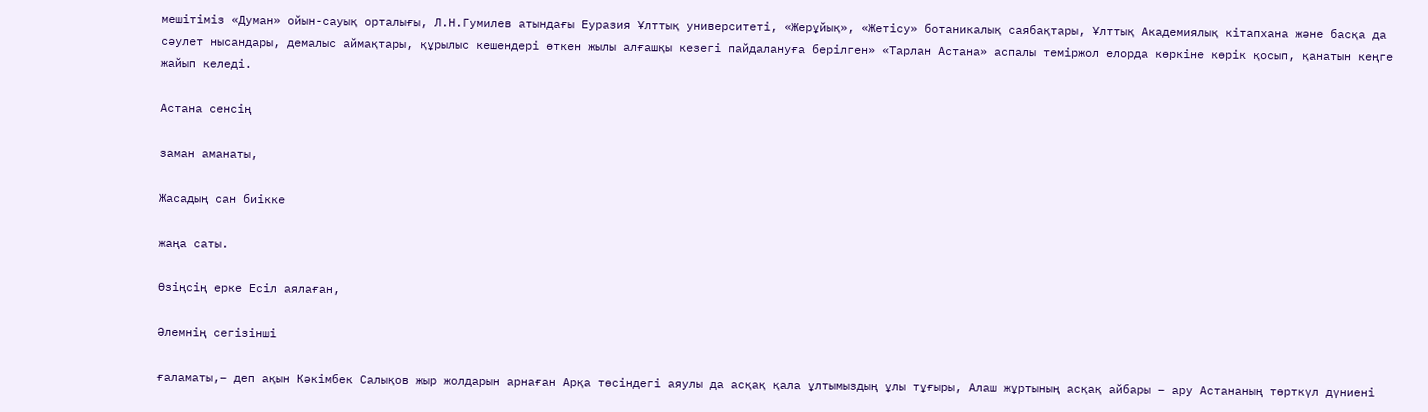мешітіміз «Думан» ойын-сауық орталығы, Л.Н.Гумилев атындағы Еуразия Ұлттық университеті, «Жерұйық», «Жетісу» ботаникалық саябақтары, Ұлттық Академиялық кітапхана және басқа да сәулет нысандары, демалыс аймақтары, құрылыс кешендері өткен жылы алғашқы кезегі пайдалануға берілген» «Тарлан Астана» аспалы теміржол елорда көркіне көрік қосып, қанатын кеңге жайып келеді.

Астана сенсің

заман аманаты,

Жасадың сан биікке

жаңа саты.

Өзіңсің ерке Есіл аялаған,

Әлемнің сегізінші

ғаламаты,– деп ақын Кәкімбек Салықов жыр жолдарын арнаған Арқа төсіндегі аяулы да асқақ қала ұлтымыздың ұлы тұғыры, Алаш жұртының асқақ айбары – ару Астананың төрткүл дүниені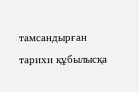тамсандырған тарихи құбылысқа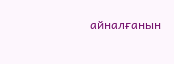айналғанын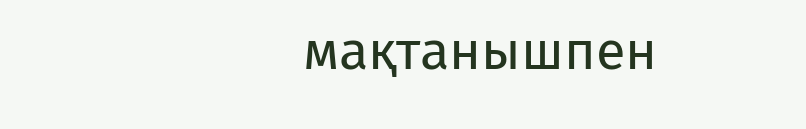мақтанышпен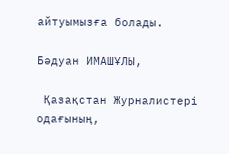айтуымызға болады.

Бәдуан ИМАШҰЛЫ,

 Қазақстан Журналистері одағының,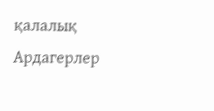қалалық Ардагерлер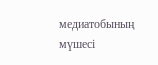медиатобының мүшесі